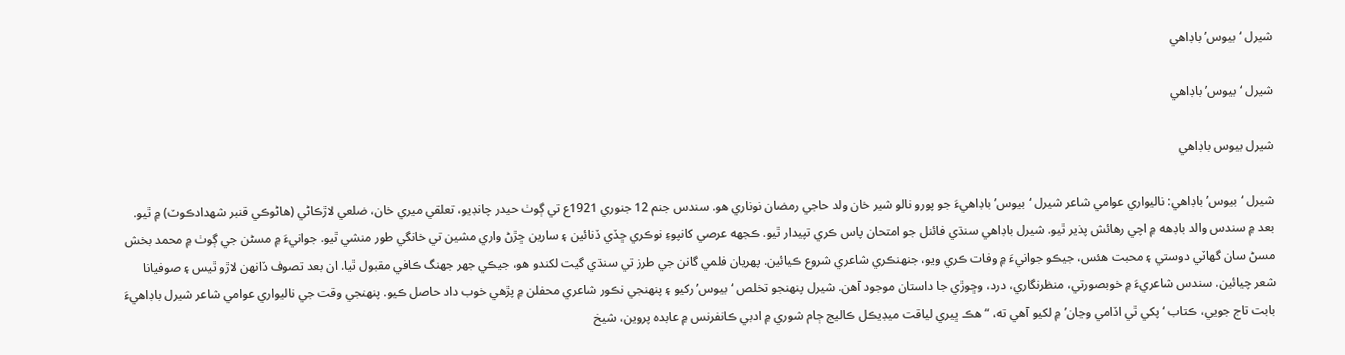شيرل ‘بيوس’ باڊاهي

شيرل ‘بيوس’ باڊاهي

شيرل بيوس باڊاهي

شيرل ‘بيوس’ باڊاهي: ناليواري عوامي شاعر شيرل ‘بيوس’ باڊاهيءَ جو پورو نالو شير خان ولد حاجي رمضان نوناري هو. سندس جنم 12 جنوري 1921ع تي ڳوٺ حيدر چانڊيو، تعلقي ميري خان، ضلعي لاڙڪاڻي (هاڻوڪي قنبر شهدادڪوٽ) ۾ ٿيو. بعد ۾ سندس والد باڊهه ۾ اچي رهائش پذير ٿيو. شيرل باڊاهي سنڌي فائنل جو امتحان پاس ڪري تپيدار ٿيو. ڪجهه عرصي کانپوءِ نوڪري ڇڏي ڏنائين ۽ سارين ڇڙڻ واري مشين تي خانگي طور منشي ٿيو. جوانيءَ ۾ مسڻن جي ڳوٺ ۾ محمد بخش مسڻ سان گهاٽي دوستي ۽ محبت هئس، جيڪو جوانيءَ ۾ وفات ڪري ويو، جنهنڪري شاعري شروع ڪيائين. پهريان فلمي گانن جي طرز تي سنڌي گيت لکندو هو، جيڪي جهر جهنگ ڪافي مقبول ٿيا. ان بعد تصوف ڏانهن لاڙو ٿيس ۽ صوفيانا شعر چيائين. سندس شاعريءَ ۾ خوبصورتي، منظرنگاري، درد، وڇوڙي جا داستان موجود آهن. شيرل پنهنجو تخلص ‘بيوس’ رکيو ۽ پنهنجي نڪور شاعري محفلن ۾ پڙهي خوب داد حاصل ڪيو. پنهنجي وقت جي ناليواري عوامي شاعر شيرل باڊاهيءَ بابت تاج جويي، ڪتاب ‘پکي ٿي اڏامي وڃان’ ۾ لکيو آهي ته، “هڪ ڀيري لياقت ميڊيڪل ڪاليج ڄام شوري ۾ ادبي ڪانفرنس ۾ عابده پروين، شيخ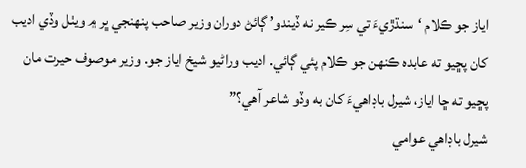اياز جو ڪلام ‘سنڌڙيءَ تي سِر ڪير نه ڏيندو’ ڳائڻ دوران وزير صاحب پنهنجي ڀر ۾ ويٺل وڏي اديب کان پڇيو ته عابده ڪنهن جو ڪلام پئي ڳائي. اديب وراڻيو شيخ اياز جو. وزير موصوف حيرت مان پڇيو ته ڇا اياز، شيرل باڊاهيءَ کان به وڏو شاعر آهي؟”
شيرل باڊاهي عوامي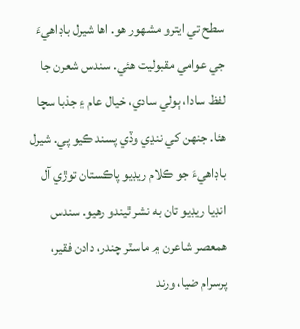سطح تي ايترو مشهور هو. اها شيرل باڊاهيءَ جي عوامي مقبوليت هئي. سندس شعرن جا لفظ سادا، ٻولي سادي، خيال عام ۽ جذبا سچا هئا. جنهن کي ننڍي وڏي پسند ڪيو پي. شيرل باڊاهيءَ جو ڪلام ريڊيو پاڪستان توڙي آل انڊيا ريڊيو تان به نشر ٿيندو رهيو. سندس همعصر شاعرن ۾ ماسٽر چندر، دادن فقير، پرسرام ضيا، ورند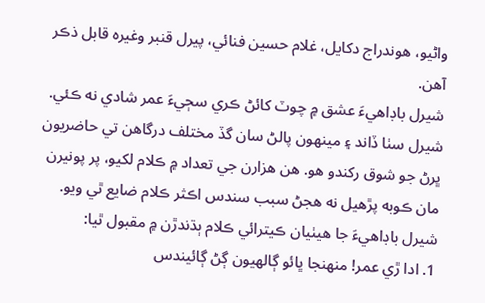واڻيو، هوندراج دکايل، غلام حسين فنائي، پيرل قنبر وغيره قابل ذڪر آهن.
شيرل باڊاهيءَ عشق ۾ چوٽ کائڻ ڪري سڄيءَ عمر شادي نه ڪئي. شيرل سٺا ڏاند ۽ مينهون پالڻ سان گڏ مختلف درگاهن تي حاضريون ڀرڻ جو شوق رکندو هو. هن هزارن جي تعداد ۾ ڪلام لکيو، پر پونيرن مان ڪوبه پڙهيل نه هجڻ سبب سندس اڪثر ڪلام ضايع ٿي ويو. شيرل باڊاهيءَ جا هيٺيان ڪيترائي ڪلام ٻڌندڙن ۾ مقبول ٿيا:
1. ادا ڙي عمر! منهنجا ڀائو ڳالهيون ڳڻ ڳائيندس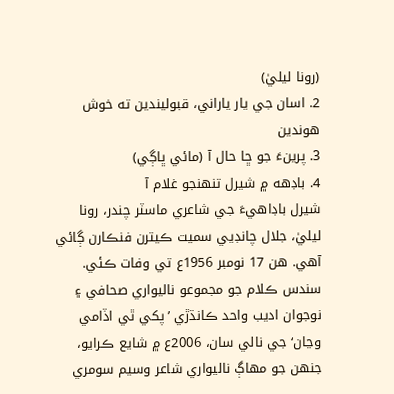(رونا ليليٰ)
2. اسان جي يار ياراني، قبوليندين ته خوش هوندين
3. پرينءَ جو ڇا حال آ (مائي ڀاڳي)
4. باڊهه ۾ شيرل تنهنجو غلام آ
شيرل باڊاهيءَ جي شاعري ماسٽر چندر، رونا ليليٰ، جلال چانڊيي سميت ڪيترن فنڪارن ڳائي آهي. هن 17 نومبر 1956ع تي وفات ڪئي. سندس ڪلام جو مجموعو ناليواري صحافي ۽ نوجوان اديب واحد ڪانڌڙي ’پکي ٿي اڏامي وڃان‘ جي نالي سان، 2006ع ۾ شايع ڪرايو، جنهن جو مهاڳ ناليواري شاعر وسيم سومري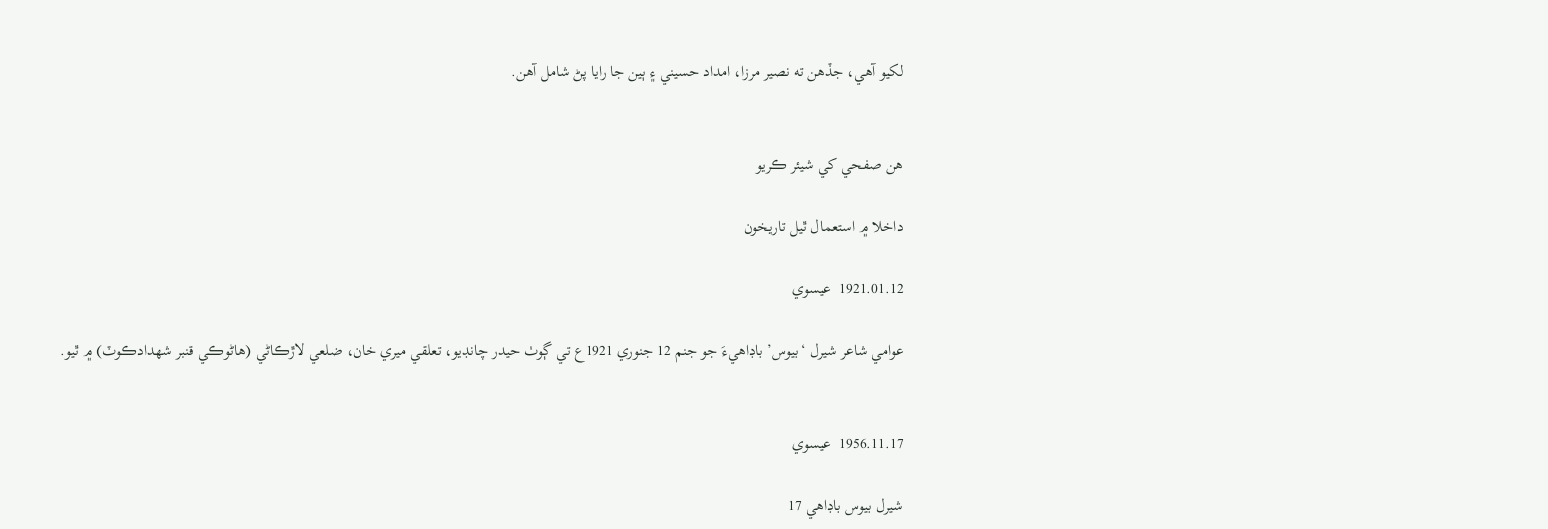لکيو آهي، جڏهن ته نصير مرزا، امداد حسيني ۽ ٻين جا رايا پڻ شامل آهن.


هن صفحي کي شيئر ڪريو

داخلا ۾ استعمال ٿيل تاريخون

1921.01.12  عيسوي

عوامي شاعر شيرل ‘بيوس’ باڊاهيءَ جو جنم 12 جنوري 1921ع تي ڳوٺ حيدر چانڊيو، تعلقي ميري خان، ضلعي لاڙڪاڻي (هاڻوڪي قنبر شهدادڪوٽ) ۾ ٿيو.


1956.11.17  عيسوي

شيرل بيوس باڊاهي 17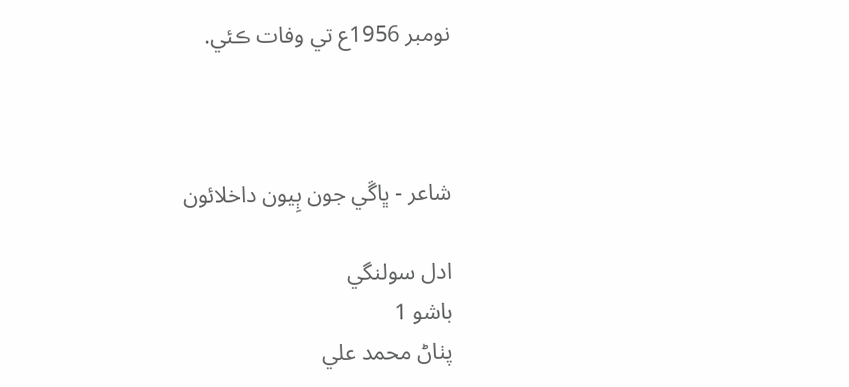نومبر 1956ع تي وفات ڪئي.



شاعر - ڀاڱي جون ٻِيون داخلائون

ادل سولنگي
باشو 1
پٺاڻ محمد علي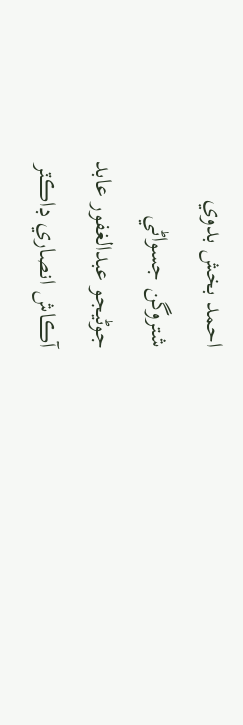احمد بخش بدوي
شتروگن جسواڻي
جوڻيجو عبدالغفور عابد
آڪاش انصاري ڊاڪٽر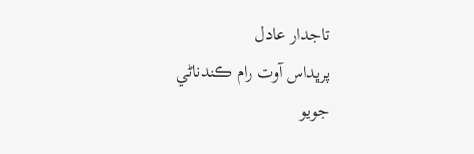تاجدار عادل
پرڀداس آوت رام ڪندناڻي
جويو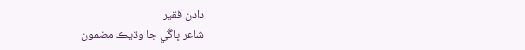دادن فقير
شاعر ڀاڱي جا وڌيڪ مضمون